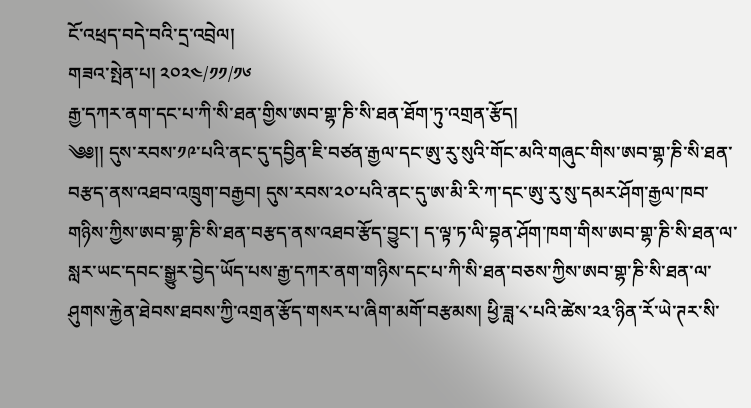ངོ་འཕྲད་བདེ་བའི་དྲ་འབྲེལ།
གཟའ་སྤེན་པ། ༢༠༢༤/༡༡/༡༦
རྒྱ་དཀར་ནག་དང་པ་ཀི་སི་ཐན་གྱིས་ཨབ་གྷ་ཎི་སི་ཐན་ཐོག་ཏུ་འགྲན་རྩོད།
༄༅།། དུས་རབས་༡༩་པའི་ནང་དུ་དབྱིན་ཇི་བཙན་རྒྱལ་དང་ཨུ་རུ་སུའི་གོང་མའི་གཞུང་གིས་ཨབ་གྷ་ཎི་སི་ཐན་བརྩད་ནས་འཐབ་འཁྲུག་བརྒྱབ། དུས་རབས་༢༠་པའི་ནང་དུ་ཨ་མི་རི་ཀ་དང་ཨུ་རུ་སུ་དམར་ཤོག་རྒྱལ་ཁབ་གཉིས་ཀྱིས་ཨབ་གྷ་ཎི་སི་ཐན་བརྩད་ནས་འཐབ་རྩོད་བྱུང་། ད་ལྟ་ཏ་ལི་བྷན་ཤོག་ཁག་གིས་ཨབ་གྷ་ཎི་སི་ཐན་ལ་སླར་ཡང་དབང་སྒྱུར་བྱེད་ཡོད་པས་རྒྱ་དཀར་ནག་གཉིས་དང་པ་ཀི་སི་ཐན་བཅས་ཀྱིས་ཨབ་གྷ་ཎི་སི་ཐན་ལ་ཤུགས་རྐྱེན་ཐེབས་ཐབས་ཀྱི་འགྲན་རྩོད་གསར་པ་ཞིག་མགོ་བརྩམས། ཕྱི་ཟླ་༨་པའི་ཚེས་༢༣་ཉིན་རོ་ཡེ་ཊར་སི་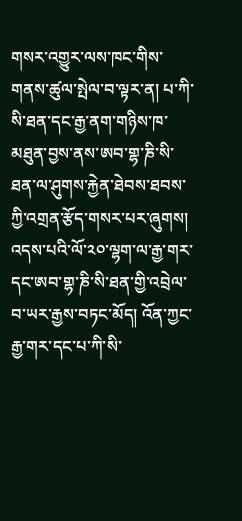གསར་འགྱུར་ལས་ཁང་གིས་གནས་ཚུལ་སྤེལ་བ་ལྟར་ན། པ་ཀི་སི་ཐན་དང་རྒྱ་ནག་གཉིས་ཁ་མཐུན་བྱས་ནས་ཨབ་གྷ་ཎི་སི་ཐན་ལ་ཤུགས་རྐྱེན་ཐེབས་ཐབས་ཀྱི་འགྲན་རྩོད་གསར་པར་ཞུགས། འདས་པའི་ལོ་༢༠་ལྷག་ལ་རྒྱ་གར་དང་ཨབ་གྷ་ཎི་སི་ཐན་གྱི་འབྲེལ་བ་ཡར་རྒྱས་བཏང་མོད། འོན་ཀྱང་རྒྱ་གར་དང་པ་ཀི་སི་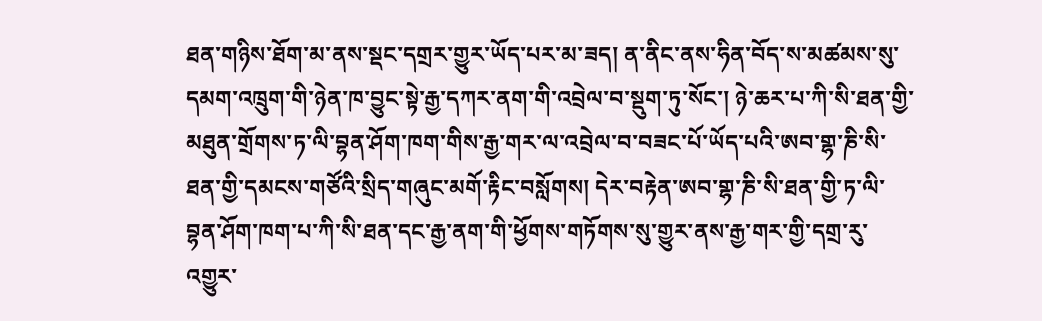ཐན་གཉིས་ཐོག་མ་ནས་སྡང་དགྲར་གྱུར་ཡོད་པར་མ་ཟད། ན་ནིང་ནས་ཧིན་བོད་ས་མཚམས་སུ་དམག་འཁྲུག་གི་ཉེན་ཁ་བྱུང་སྟེ་རྒྱ་དཀར་ནག་གི་འབྲེལ་བ་སྡུག་ཏུ་སོང་། ཉེ་ཆར་པ་ཀི་སི་ཐན་གྱི་མཐུན་གྲོགས་ཏ་ལི་བྷན་ཤོག་ཁག་གིས་རྒྱ་གར་ལ་འབྲེལ་བ་བཟང་པོ་ཡོད་པའི་ཨབ་གྷ་ཎི་སི་ཐན་གྱི་དམངས་གཙོའི་སྲིད་གཞུང་མགོ་རྟིང་བསློགས། དེར་བརྟེན་ཨབ་གྷ་ཎི་སི་ཐན་གྱི་ཏ་ལི་བྷན་ཤོག་ཁག་པ་ཀི་སི་ཐན་དང་རྒྱ་ནག་གི་ཕྱོགས་གཏོགས་སུ་གྱུར་ནས་རྒྱ་གར་གྱི་དགྲ་རུ་འགྱུར་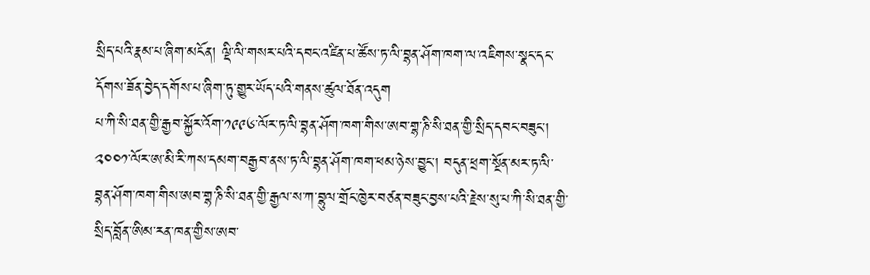སྲིད་པའི་རྣམ་པ་ཞིག་མངོན། ལྡི་ལི་གསར་པའི་དབང་འཛིན་པ་ཚོས་ཏ་ལི་བྷན་ཤོག་ཁག་ལ་འཇིགས་སྣང་དང་དོགས་ཟོན་བྱེད་དགོས་པ་ཞིག་ཏུ་གྱུར་ཡོད་པའི་གནས་ཚུལ་ཐོན་འདུག
པ་ཀི་སི་ཐན་གྱི་རྒྱབ་སྐྱོར་འོག་༡༩༩༦་ལོར་ཏ་ལི་བྷན་ཤོག་ཁག་གིས་ཨབ་གྷ་ཎི་སི་ཐན་གྱི་སྲིད་དབང་བཟུང་། ༢༠༠༡་ལོར་ཨ་མི་རི་ཀས་དམག་བརྒྱབ་ནས་ཏ་ལི་བྷན་ཤོག་ཁག་ཕམ་ཉེས་བྱུང་། བདུན་ཕྲག་སྔོན་མར་ཏ་ལི་བྷན་ཤོག་ཁག་གིས་ཨབ་གྷ་ཎི་སི་ཐན་གྱི་རྒྱལ་ས་ཀ་བྷུལ་གྲོང་ཁྱེར་བཙན་བཟུང་བྱས་པའི་རྗེས་སུ་པ་ཀི་སི་ཐན་གྱི་སྲིད་བློན་ཨིམ་རན་ཁན་གྱིས་ཨབ་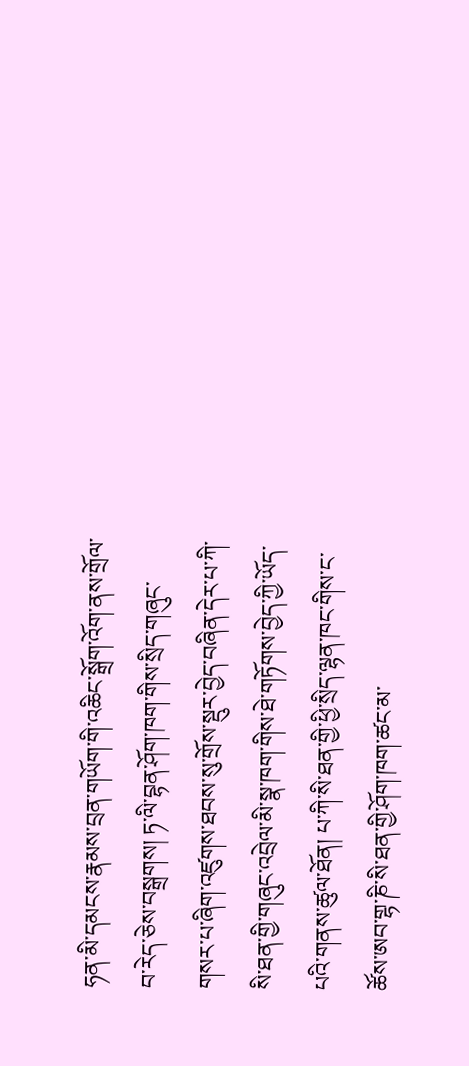ཧན་མི་དམངས་རྣམས་བྲན་གཡོག་གི་འཆིང་སྒྲོག་འོག་ནས་གྲོལ་བ་རེད་ཅེས་བསྒྲགས། ཏ་ལི་བྷན་ཤོག་ཁག་གིས་སྲིད་གཞུང་གསར་པ་ཞིག་འཛུགས་ཐབས་སུ་གྲོས་སྡུར་བྱེད་བཞིན་དེར་པ་ཀི་སི་ཐན་གྱི་གཞུང་འབྲེལ་མི་སྣ་ཁག་གིས་ཐེ་གཏོགས་བྱེད་ཀྱི་ཡོད་པའི་གནས་ཚུལ་ཐོན། པ་ཀི་སི་ཐན་གྱི་ཕྱི་སྲིད་ལྷན་ཁང་གིས་ང་ཚོས་ཨབ་གྷ་ཎི་སི་ཐན་གྱི་ཤོག་ཁག་ཚང་མ་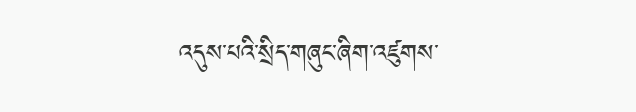འདུས་པའི་སྲིད་གཞུང་ཞིག་འཛུགས་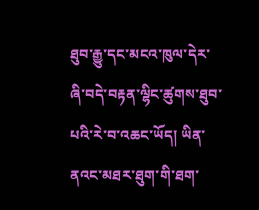ཐུབ་རྒྱུ་དང་མངའ་ཁུལ་དེར་ཞི་བདེ་བརྟན་ལྷིང་ཚུགས་ཐུབ་པའི་རེ་བ་འཆང་ཡོད། ཡིན་ནའང་མཐར་ཐུག་གི་ཐག་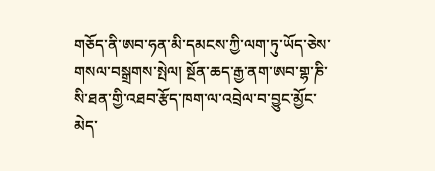གཅོད་ནི་ཨབ་ཧན་མི་དམངས་ཀྱི་ལག་ཏུ་ཡོད་ཅེས་གསལ་བསྒྲགས་སྤེལ། སྔོན་ཆད་རྒྱ་ནག་ཨབ་གྷ་ཎི་སི་ཐན་གྱི་འཐབ་རྩོད་ཁག་ལ་འབྲེལ་བ་བྱུང་མྱོང་མེད་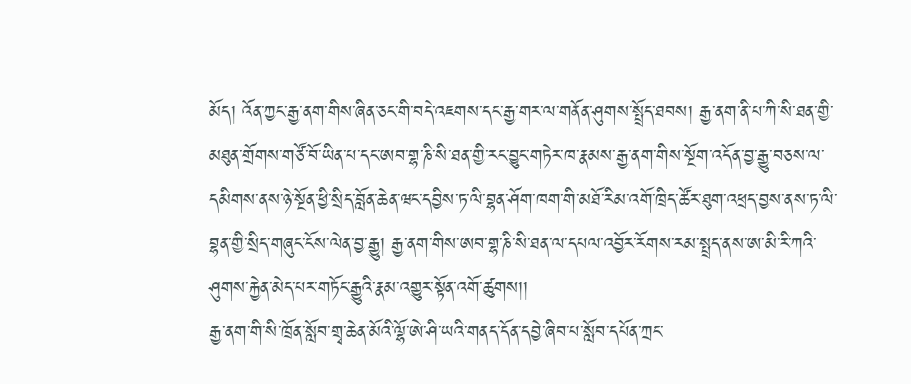མོད། འོན་ཀྱང་རྒྱ་ནག་གིས་ཞིན་ཅང་གི་བདེ་འཇགས་དང་རྒྱ་གར་ལ་གནོན་ཤུགས་སྤྲོད་ཐབས། རྒྱ་ནག་ནི་པ་ཀི་སི་ཐན་གྱི་མཐུན་གྲོགས་གཙོ་བོ་ཡིན་པ་དང་ཨབ་གྷ་ཎི་སི་ཐན་གྱི་རང་བྱུང་གཏེར་ཁ་རྣམས་རྒྱ་ནག་གིས་སྔོག་འདོན་བྱ་རྒྱུ་བཅས་ལ་དམིགས་ནས་ཉེ་སྔོན་ཕྱི་སྲིད་བློན་ཆེན་ཝང་དབྱིས་ཏ་ལི་བྷན་ཤོག་ཁག་གི་མཐོ་རིམ་འགོ་ཁྲིད་ཚོར་ཐུག་འཕྲད་བྱས་ནས་ཏ་ལི་བྷན་གྱི་སྲིད་གཞུང་ངོས་ལེན་བྱ་རྒྱུ། རྒྱ་ནག་གིས་ཨབ་གྷ་ཎི་སི་ཐན་ལ་དཔལ་འབྱོར་རོགས་རམ་སྤྲད་ནས་ཨ་མི་རི་ཀའི་ཤུགས་རྐྱེན་མེད་པར་གཏོང་རྒྱུའི་རྣམ་འགྱུར་སྟོན་འགོ་ཚུགས།།
རྒྱ་ནག་གི་སི་ཁྲོན་སློབ་གྲྭ་ཆེན་མོའི་ལྷོ་ཨེ་ཤི་ཡའི་གནད་དོན་དབྱེ་ཞིབ་པ་སློབ་དཔོན་ཀྲང་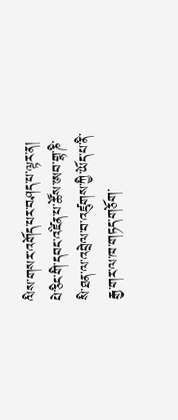ལིས་གསར་འགོད་པར་བཤད་པ་ལྟར་ན། པེ་ཅིང་གི་དབང་འཛིན་པ་ཚོས་ཨབ་གྷ་ཎི་སི་ཐན་ལ་འབྲེལ་བ་འཛུགས་ཀྱི་ཡོད་པ་ནི་རྒྱ་གར་ལ་ཁ་གཏད་གཅོག་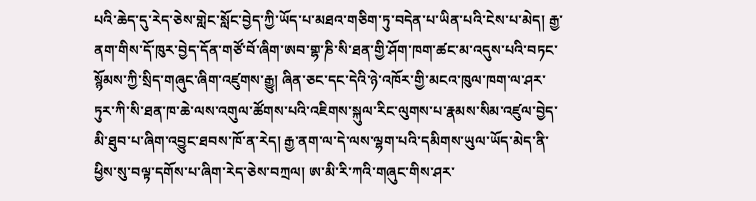པའི་ཆེད་དུ་རེད་ཅེས་གླེང་སློང་བྱེད་ཀྱི་ཡོད་པ་མཐའ་གཅིག་ཏུ་བདེན་པ་ཡིན་པའི་ངེས་པ་མེད། རྒྱ་ནག་གིས་དོ་ཁུར་བྱེད་དོན་གཙོ་བོ་ཞིག་ཨབ་གྷ་ཎི་སི་ཐན་གྱི་ཤོག་ཁག་ཚང་མ་འདུས་པའི་བཏང་སྙོམས་ཀྱི་སྲིད་གཞུང་ཞིག་འཛུགས་རྒྱུ། ཞིན་ཅང་དང་དེའི་ཉེ་འཁོར་གྱི་མངའ་ཁུལ་ཁག་ལ་ཤར་ཏུར་ཀི་སི་ཐན་ཁ་ཆེ་ལས་འགུལ་ཚོགས་པའི་འཇིགས་སྐུལ་རིང་ལུགས་པ་རྣམས་སིམ་འཛུལ་བྱེད་མི་ཐུབ་པ་ཞིག་འབྱུང་ཐབས་ཁོ་ན་རེད། རྒྱ་ནག་ལ་དེ་ལས་ལྷག་པའི་དམིགས་ཡུལ་ཡོད་མེད་ནི་ཕྱིས་སུ་བལྟ་དགོས་པ་ཞིག་རེད་ཅེས་བཀྲལ། ཨ་མི་རི་ཀའི་གཞུང་གིས་ཤར་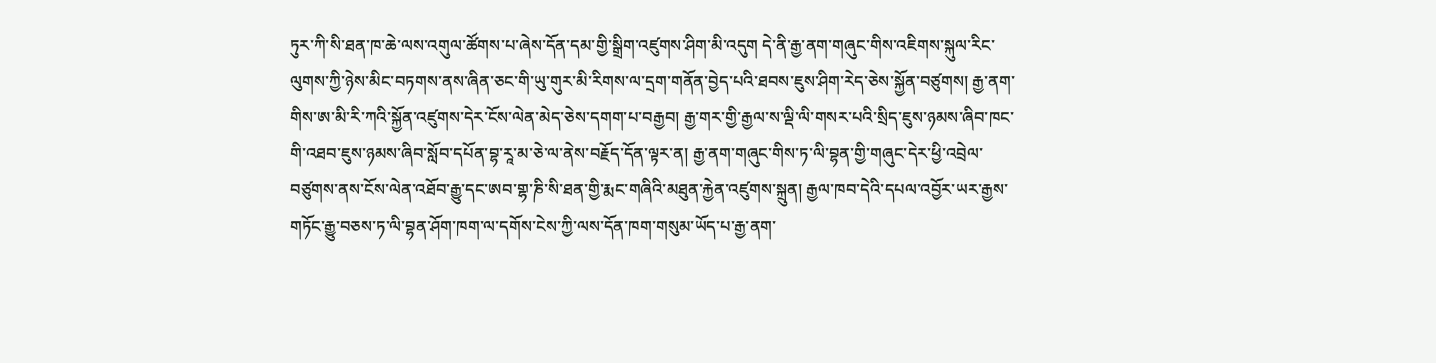ཏུར་ཀི་སི་ཐན་ཁ་ཆེ་ལས་འགུལ་ཚོགས་པ་ཞེས་དོན་དམ་གྱི་སྒྲིག་འཛུགས་ཤིག་མི་འདུག དེ་ནི་རྒྱ་ནག་གཞུང་གིས་འཇིགས་སྐུལ་རིང་ལུགས་ཀྱི་ཉེས་མིང་བཏགས་ནས་ཞིན་ཅང་གི་ཡུ་གུར་མི་རིགས་ལ་དྲག་གནོན་བྱེད་པའི་ཐབས་ཇུས་ཤིག་རེད་ཅེས་སྐྱོན་བཙུགས། རྒྱ་ནག་གིས་ཨ་མི་རི་ཀའི་སྐྱོན་འཛུགས་དེར་ངོས་ལེན་མེད་ཅེས་དགག་པ་བརྒྱབ། རྒྱ་གར་གྱི་རྒྱལ་ས་ལྡི་ལི་གསར་པའི་སྲིད་ཇུས་ཉམས་ཞིབ་ཁང་གི་འཐབ་ཇུས་ཉམས་ཞིབ་སློབ་དཔོན་བྷ་རཱ་མ་ཅེ་ལ་ནེས་བརྗོད་དོན་ལྟར་ན། རྒྱ་ནག་གཞུང་གིས་ཏ་ལི་བྷན་གྱི་གཞུང་དེར་ཕྱི་འབྲེལ་བཙུགས་ནས་ངོས་ལེན་འཐོབ་རྒྱུ་དང་ཨབ་གྷ་ཎི་སི་ཐན་གྱི་རྨང་གཞིའི་མཐུན་རྐྱེན་འཛུགས་སྐྲུན། རྒྱལ་ཁབ་དེའི་དཔལ་འབྱོར་ཡར་རྒྱས་གཏོང་རྒྱུ་བཅས་ཏ་ལི་བྷན་ཤོག་ཁག་ལ་དགོས་ངེས་ཀྱི་ལས་དོན་ཁག་གསུམ་ཡོད་པ་རྒྱ་ནག་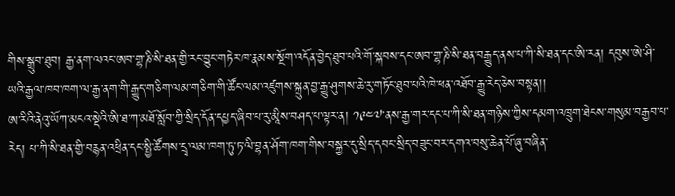གིས་སྒྲུབ་ཐུབ། རྒྱ་ནག་ལའང་ཨབ་གྷ་ཎི་སི་ཐན་གྱི་རང་བྱུང་གཏེར་ཁ་རྣམས་སྔོག་འདོན་བྱེད་ཐུབ་པའི་གོ་སྐབས་དང་ཨབ་གྷ་ཎི་སི་ཐན་བརྒྱུད་ནས་པ་ཀི་སི་ཐན་དང་ཨི་རན། དབུས་ཨེ་ཤི་ཡའི་རྒྱལ་ཁབ་ཁག་ལ་རྒྱ་ནག་གི་རྒྱུད་གཅིག་ལམ་གཅིག་གི་ཚོང་ལམ་འཛུགས་སྐྲུན་བྱ་རྒྱུ་ཤུགས་ཆེ་རུ་གཏོང་ཐུབ་པའི་ཁེ་ཕན་འཐོབ་རྒྱུ་རེད་ཅེས་བསྟན།།
ཨ་རིའི་ནེའུ་ཡོཀ་མངའ་སྡེའི་ཨི་ཐ་ཀ་མཐོ་སློབ་ཀྱི་སྲིད་དོན་དཔྱད་ཞིབ་པ་རུ་མཱིས་བཤད་པ་ལྟར་ན། ༡༩༤༧་ནས་རྒྱ་གར་དང་པ་ཀི་སི་ཐན་གཉིས་ཀྱིས་དམག་འཁྲུག་ཐེངས་གསུམ་བརྒྱབ་པ་རེད། པ་ཀི་སི་ཐན་གྱི་བརྙན་འཕྲིན་དང་སྤྱི་ཚོགས་དྲྭ་ལམ་ཁག་ཏུ་ཏ་ལི་བྷན་ཤོག་ཁག་གིས་བསྐྱར་དུ་སྲིད་དབང་སྲིད་བཟུང་བར་དགའ་བསུ་ཆེན་པོ་ཞུ་བཞིན་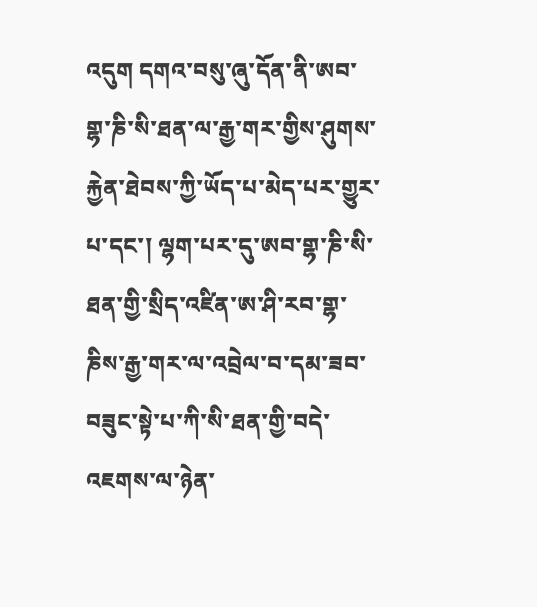འདུག དགའ་བསུ་ཞུ་དོན་ནི་ཨབ་གྷ་ཎི་སི་ཐན་ལ་རྒྱ་གར་གྱིས་ཤུགས་རྐྱེན་ཐེབས་ཀྱི་ཡོད་པ་མེད་པར་གྱུར་པ་དང་། ལྷག་པར་དུ་ཨབ་གྷ་ཎི་སི་ཐན་གྱི་སྲིད་འཛིན་ཨ་ཤི་རབ་གྷ་ཎིས་རྒྱ་གར་ལ་འབྲེལ་བ་དམ་ཟབ་བཟུང་སྟེ་པ་ཀི་སི་ཐན་གྱི་བདེ་འཇགས་ལ་ཉེན་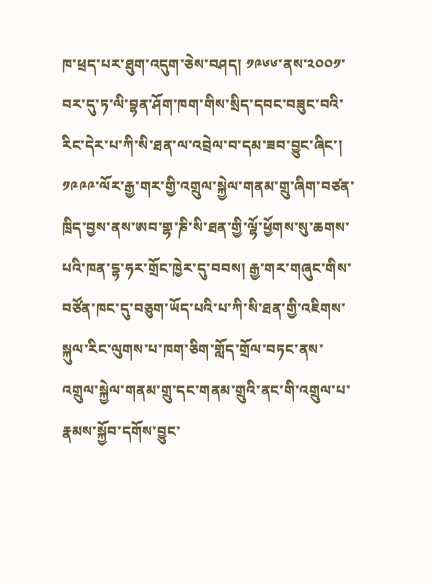ཁ་ཕྲད་པར་ཐུག་འདུག་ཅེས་བཤད། ༡༩༦༦་ནས་༢༠༠༡་བར་དུ་ཏ་ལི་བྷན་ཤོག་ཁག་གིས་སྲིད་དབང་བཟུང་བའི་རིང་དེར་པ་ཀི་སི་ཐན་ལ་འབྲེལ་བ་དམ་ཟབ་བྱུང་ཞིང་། ༡༩༩༩་ལོར་རྒྱ་གར་གྱི་འགྲུལ་སྐྱེལ་གནམ་གྲུ་ཞིག་བཙན་ཁྲིད་བྱས་ནས་ཨབ་གྷ་ཎི་སི་ཐན་གྱི་ལྷོ་ཕྱོགས་སུ་ཆགས་པའི་ཁན་དྷ་ཧར་གྲོང་ཁྱེར་དུ་བབས། རྒྱ་གར་གཞུང་གིས་བཙོན་ཁང་དུ་བཅུག་ཡོད་པའི་པ་ཀི་སི་ཐན་གྱི་འཇིགས་སྐུལ་རིང་ལུགས་པ་ཁག་ཅིག་གློད་གྲོལ་བཏང་ནས་འགྲུལ་སྐྱེལ་གནམ་གྲུ་དང་གནམ་གྲུའི་ནང་གི་འགྲུལ་པ་རྣམས་སྐྱོབ་དགོས་བྱུང་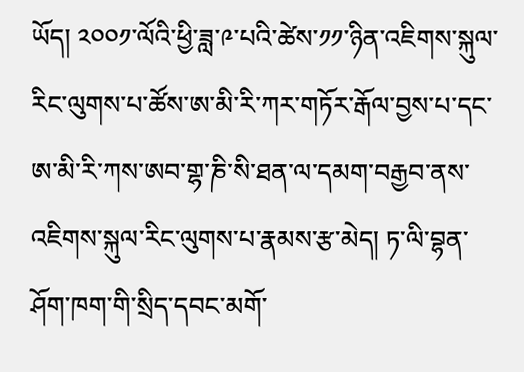ཡོད། ༢༠༠༡་ལོའི་ཕྱི་ཟླ་༩་པའི་ཚེས་༡༡་ཉིན་འཇིགས་སྐུལ་རིང་ལུགས་པ་ཚོས་ཨ་མི་རི་ཀར་གཏོར་རྒོལ་བྱས་པ་དང་ཨ་མི་རི་ཀས་ཨབ་གྷ་ཎི་སི་ཐན་ལ་དམག་བརྒྱབ་ནས་འཇིགས་སྐུལ་རིང་ལུགས་པ་རྣམས་རྩ་མེད། ཏ་ལི་བྷན་ཤོག་ཁག་གི་སྲིད་དབང་མགོ་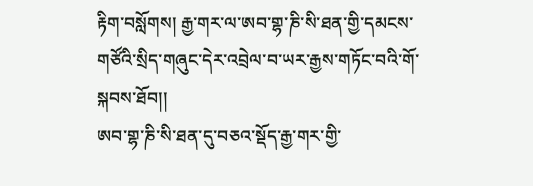རྟིག་བསློགས། རྒྱ་གར་ལ་ཨབ་གྷ་ཎི་སི་ཐན་གྱི་དམངས་གཙོའི་སྲིད་གཞུང་དེར་འབྲེལ་བ་ཡར་རྒྱས་གཏོང་བའི་གོ་སྐབས་ཐོབ།།
ཨབ་གྷ་ཎི་སི་ཐན་དུ་བཅའ་སྡོད་རྒྱ་གར་གྱི་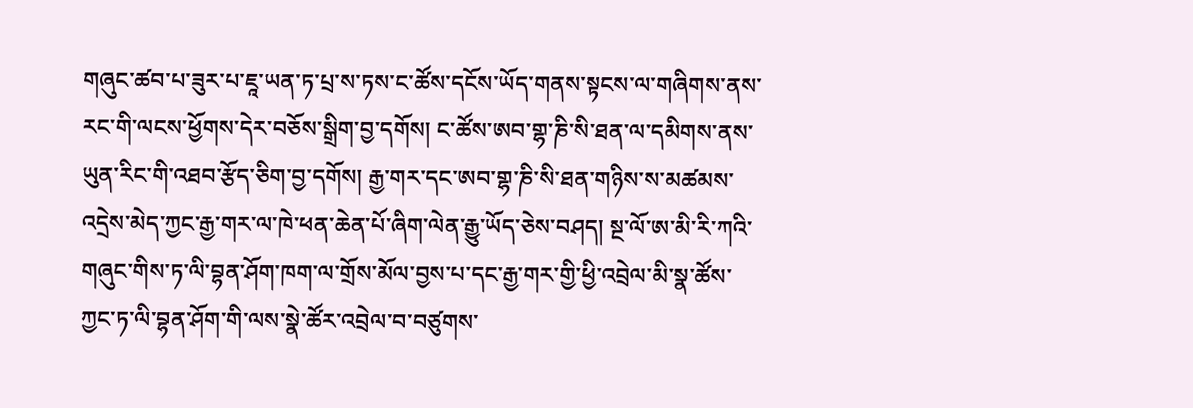གཞུང་ཚབ་པ་ཟུར་པ་ཇཱ་ཡན་ཏ་པྲ་ས་ཏས་ང་ཚོས་དངོས་ཡོད་གནས་སྟངས་ལ་གཞིགས་ནས་རང་གི་ལངས་ཕྱོགས་དེར་བཅོས་སྒྲིག་བྱ་དགོས། ང་ཚོས་ཨབ་གྷ་ཎི་སི་ཐན་ལ་དམིགས་ནས་ཡུན་རིང་གི་འཐབ་རྩོད་ཅིག་བྱ་དགོས། རྒྱ་གར་དང་ཨབ་གྷ་ཎི་སི་ཐན་གཉིས་ས་མཚམས་འདྲེས་མེད་ཀྱང་རྒྱ་གར་ལ་ཁེ་ཕན་ཆེན་པོ་ཞིག་ལེན་རྒྱུ་ཡོད་ཅེས་བཤད། སྔ་ལོ་ཨ་མི་རི་ཀའི་གཞུང་གིས་ཏ་ལི་བྷན་ཤོག་ཁག་ལ་གྲོས་མོལ་བྱས་པ་དང་རྒྱ་གར་གྱི་ཕྱི་འབྲེལ་མི་སྣ་ཚོས་ཀྱང་ཏ་ལི་བྷན་ཤོག་གི་ལས་སྣེ་ཚོར་འབྲེལ་བ་བཙུགས་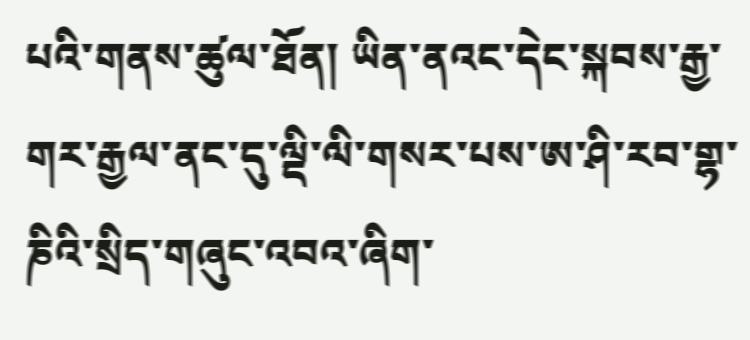པའི་གནས་ཚུལ་ཐོན། ཡིན་ནའང་དེང་སྐབས་རྒྱ་གར་རྒྱལ་ནང་དུ་ལྡི་ལི་གསར་པས་ཨ་ཤི་རབ་གྷ་ཎིའི་སྲིད་གཞུང་འབའ་ཞིག་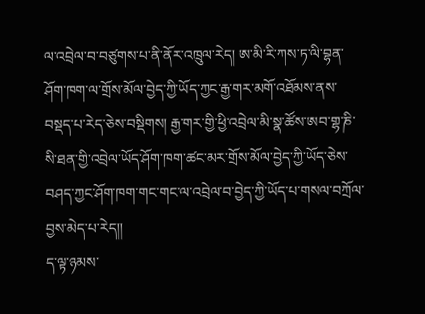ལ་འབྲེལ་བ་བཙུགས་པ་ནི་ནོར་འཁྲུལ་རེད། ཨ་མི་རི་ཀས་ཏ་ལི་བྷན་ཤོག་ཁག་ལ་གྲོས་མོལ་བྱེད་ཀྱི་ཡོད་ཀྱང་རྒྱ་གར་མགོ་འཐོམས་ནས་བསྡད་པ་རེད་ཅེས་བསྡིགས། རྒྱ་གར་གྱི་ཕྱི་འབྲེལ་མི་སྣ་ཚོས་ཨབ་གྷ་ཎི་སི་ཐན་གྱི་འབྲེལ་ཡོད་ཤོག་ཁག་ཚང་མར་གྲོས་མོལ་བྱེད་ཀྱི་ཡོད་ཅེས་བཤད་ཀྱང་ཤོག་ཁག་གང་གང་ལ་འབྲེལ་བ་བྱེད་ཀྱི་ཡོད་པ་གསལ་བཀྲོལ་བྱས་མེད་པ་རེད།།
ད་ལྟ་ཉམས་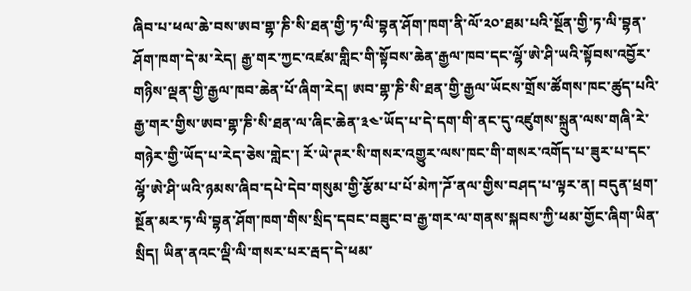ཞིབ་པ་ཕལ་ཆེ་བས་ཨབ་གྷ་ཎི་སི་ཐན་གྱི་ཏ་ལི་བྷན་ཤོག་ཁག་ནི་ལོ་༢༠་ཐམ་པའི་སྔོན་གྱི་ཏ་ལི་བྷན་ཤོག་ཁག་དེ་མ་རེད། རྒྱ་གར་ཀྱང་འཛམ་གླིང་གི་སྟོབས་ཆེན་རྒྱལ་ཁབ་དང་ལྷོ་ཨེ་ཤི་ཡའི་སྟོབས་འབྱོར་གཉིས་ལྡན་གྱི་རྒྱལ་ཁབ་ཆེན་པོ་ཞིག་རེད། ཨབ་གྷ་ཎི་སི་ཐན་གྱི་རྒྱལ་ཡོངས་གྲོས་ཚོགས་ཁང་ཚུད་པའི་རྒྱ་གར་གྱིས་ཨབ་གྷ་ཎི་སི་ཐན་ལ་ཞིང་ཆེན་༣༤་ཡོད་པ་དེ་དག་གི་ནང་དུ་འཛུགས་སྐྲུན་ལས་གཞི་རེ་གཉེར་གྱི་ཡོད་པ་རེད་ཅེས་གླེང་། རོ་ཡེ་ཊར་སི་གསར་འགྱུར་ལས་ཁང་གི་གསར་འགོད་པ་ཟུར་པ་དང་ལྷོ་ཨེ་ཤི་ཡའི་ཉམས་ཞིབ་དཔེ་དེབ་གསུམ་གྱི་རྩོམ་པ་པོ་མེཀ་ཌོ་ནལ་གྱིས་བཤད་པ་ལྟར་ན། བདུན་ཕྲག་སྔོན་མར་ཏ་ལི་བྷན་ཤོག་ཁག་གིས་སྲིད་དབང་བཟུང་བ་རྒྱ་གར་ལ་གནས་སྐབས་ཀྱི་ཕམ་གྱོང་ཞིག་ཡིན་སྲིད། ཡིན་ནའང་ལྡི་ལི་གསར་པར་རྦད་དེ་ཕམ་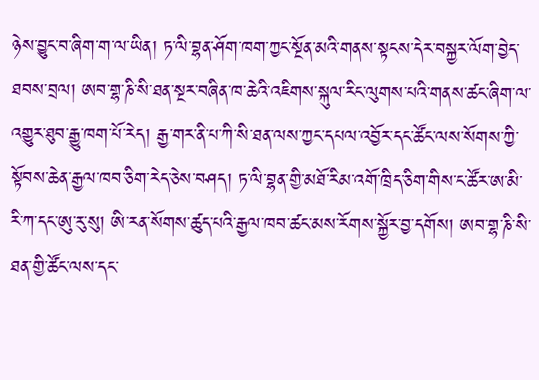ཉེས་བྱུང་བ་ཞིག་ག་ལ་ཡིན། ཏ་ལི་བྷན་ཤོག་ཁག་ཀྱང་སྔོན་མའི་གནས་སྟངས་དེར་བསྐྱར་ལོག་བྱེད་ཐབས་བྲལ། ཨབ་གྷ་ཎི་སི་ཐན་སྔར་བཞིན་ཁ་ཆེའི་འཇིགས་སྐུལ་རིང་ལུགས་པའི་གནས་ཚང་ཞིག་ལ་འགྱུར་ཐུབ་རྒྱུ་ཁག་པོ་རེད། རྒྱ་གར་ནི་པ་ཀི་སི་ཐན་ལས་ཀྱང་དཔལ་འབྱོར་དང་ཚོང་ལས་སོགས་ཀྱི་སྟོབས་ཆེན་རྒྱལ་ཁབ་ཅིག་རེད་ཅེས་བཤད། ཏ་ལི་བྷན་གྱི་མཐོ་རིམ་འགོ་ཁྲིད་ཅིག་གིས་ང་ཚོར་ཨ་མི་རི་ཀ་དང་ཨུ་རུ་སུ། ཨི་རན་སོགས་ཚུད་པའི་རྒྱལ་ཁབ་ཚང་མས་རོགས་སྐྱོར་བྱ་དགོས། ཨབ་གྷ་ཎི་སི་ཐན་གྱི་ཚོང་ལས་དང་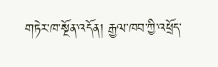གཏེར་ཁ་སྔོན་འདོན། རྒྱལ་ཁབ་ཀྱི་འཕྲོད་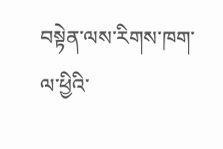བསྟེན་ལས་རིགས་ཁག་ལ་ཕྱིའི་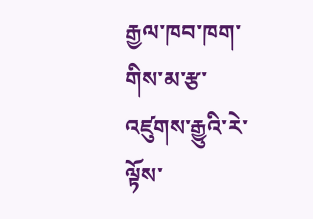རྒྱལ་ཁབ་ཁག་གིས་མ་རྩ་འཛུགས་རྒྱུའི་རེ་ལྟོས་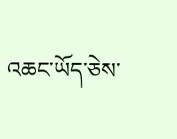འཆང་ཡོད་ཅེས་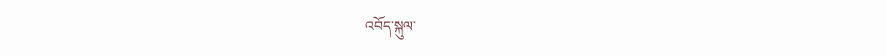འབོད་སྐུལ་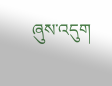ཞུས་འདུག